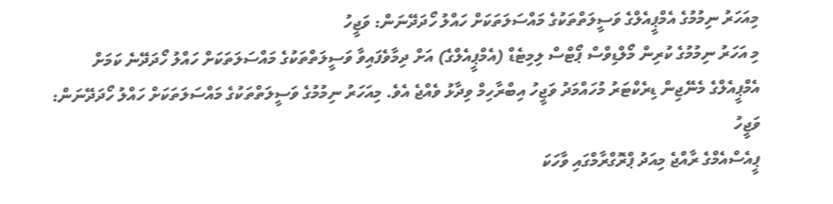މިއަހަރު ނިމުމުގެ އެމްޕީއެލްގެ ވަސީލަތްތަކުގެ މައްސަލަތަކަށް ހައްލު ހޯދަދޭނަން: ވަޖީހު
މި އަހަރު ނިމުމުގެ ކުރިން މޯލްޑިވްސް ޕޯޓްސް ލިމިޓެޑް (އެމްޕީއެލްގެ) އަށް ދިމާވެފައިވާ ވަސީލަތްތަކުގެ މައްސަލަތަކަށް ހައްލު ހޯދަދޭނެ ކަމަށް އެމްޕީއެލްގެ މެނޭޖިން ޑިރެކްޓަރު މުހައްމަދު ވަޖީހު އިބްރާހިމް ވިދާޅު ވެއްޖެ އެވެ. މިއަހަރު ނިމުމުގެ ވަސީލަތްތަކުގެ މައްސަލަތަކަށް ހައްލު ހޯދަދޭނަން: ވަޖީހު
ޕީއެސްއެމްގެ ރާއްޖެ މިއަދު ޕްރޮގްރާމްގައި ވާހަކަ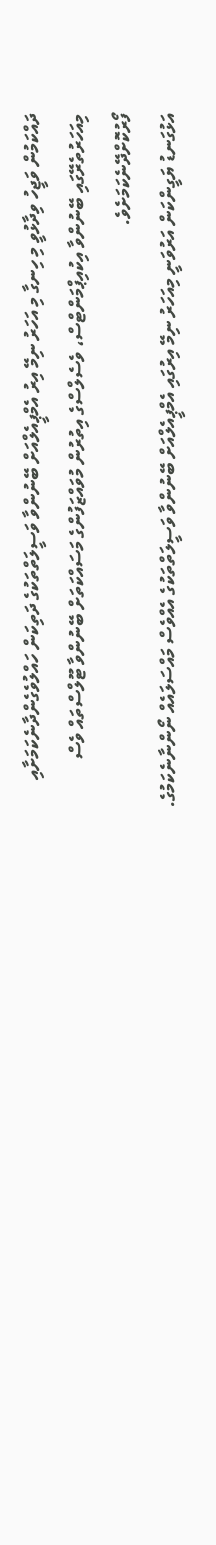ދައްކަމުން ވަޖީހު ވިދާޅުވީ މި ހިނގާ މި އަހަރު ނިމޭ އިރު އެމްޕީއެލްއަށް ބޭނުންވާ ވަސީލަތްތަކުގެ ދަތިކަން ހައްލުވެގެންދާނެކަމަށާއި މިއަހަރުތެރޭގައި ބޭނުންވާ އިކުއިޕްމަންޓްސް، ވެސެލްސްގެ އިތުރުން މުވައްޒަފުންގެ މަސައްކަތަށް ބޭނުންވާ ޓޫލްސްތައް ވެސް ފޯރުކޮށްދޭނެކަމަށެވެ.
އަޅުގަނޑު ޔަގީންކަން އަރުވަނީ މިއަހަރު ނިމޭ އިރުގައި އެމްޕީއެލްއަށް ބޭނުންވާ ވަސީލަތްތަކުގެ އެއްވެސް މައްސަލައެއް ނޯންނާނެކަމުގެ.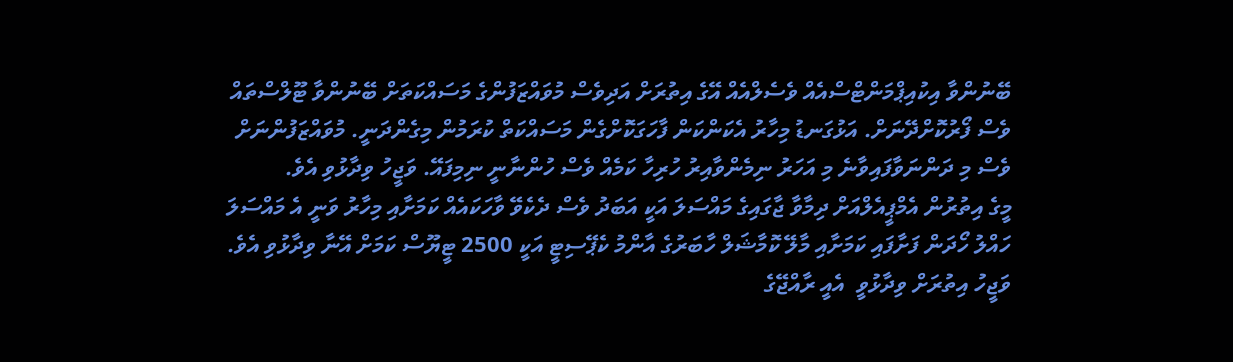ބޭނުންވާ އިކުއިޕްމަންޓްސްއެއް ވެސެލްއެއް އޭގެ އިތުރަށް އަދިވެސް މުވައްޒަފުންގެ މަސައްކަތަށް ބޭނުންވާ ޓޫލްސްތައް ވެސް ފޯރުކޮށްދޭނަށް. އަޅުގަނޑު މިހާރު އެކަންކަން ފާހަގަކޮށްގެން މަސައްކަތް ކުރަމުން މިގެންދަނީ. މުވައްޒަފުންނަށް ވެސް މި ދަންނަވާފައިވާނެ މި އަހަރު ނިމެންވާއިރު ހުރިހާ ކަމެއް ވެސް ހުންނާނީ ނިމިފައޭ. ވަޖީހު ވިދާޅުވި އެވެ.
މީގެ އިތުރުން އެމްޕީއެލްއަށް ދިމާވާ ޖާގައިގެ މައްސަލަ އަކީ އަބަދު ވެސް ދެކެވޭ ވާހަކައެއް ކަމަށާއި މިހާރު ވަނީ އެ މައްސަލަ ހައްލު ހޯދަން ފަށާފައި ކަމަށާއި މާލޭ ކޮމާޝަލް ހާބަރުގެ އާންމު ކެޕޭސިޓީ އަކީ 2500 ޓީޔޫސް ކަމަށް އޭނާ ވިދާޅުވި އެވެ.  ވަޖީހު އިތުރަށް ވިދާޅުވީ  އެއީ ރާއްޖޭގެ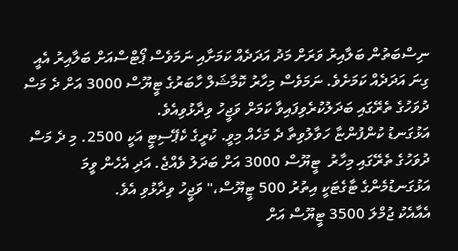ނިސްބަތުން ބަލާއިރު ވަރަށް މަދު އަދަދެއް ކަމަށާއި ނަމަވެސް ޕޯޓްސްއަށް ބަލާއިރު އެއީ ގިނަ އަދަދެއް ކަމަށެވެ. ނަމަވެސް މިހާރު ކޮމާޝަލް ހާބަރުގެ ޓީޔޫސް 3000 އަށް ދެ މަސް ދުވަހުގެ ތެރޭގައި ބަދަލުކުރެވިފައިވާ ކަމަށް ވަޖީހު ވިދާޅުވިއެވެ.
އަޅުގަނޑު ކުންފުންޏާ ހަވާލުވިތާ ދެ މަހެއް މިވީ. ކުރީގެ ކެޕޭސިޓީ އަކީ 2500. މި ދެ މަސް ދުވަހުގެ ތެރޭގައި މިހާރު  ޓީޔޫސް 3000 އަށް ބަދަލު ވެއްޖެ. އަދި އެހެން ވީމަ އަޅުގަނޑުމެންގެ ޓާގެޓަކީ އިތުރު 500 ޓީޔޫސް،" ވަޖީހު ވިދާޅުވި އެވެ.
އެއާއެކު ޖުމްލަ 3500 ޓީޔޫސް އަށް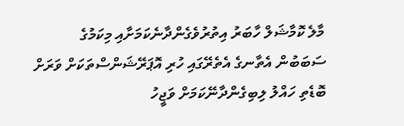މާލެ ކޮމާޝަލް ހާބަރު އިތުރުވެގެންދާނެކަމަށާއި މިކަމުގެ ސަބަބުން އެތާނގެ އެތެރޭގައި ހުރި އޮޕަރޭޝަންސްތަކަށް ވަރަށް ބޮޑެތި ހައްލު ލިބިގެންދާނޭކަމަށް ވަޖީހު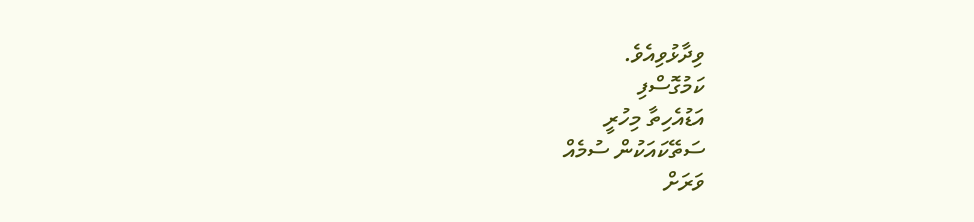ވިދާޅުވިއެވެ.
ކަމުގޮސްފި
އަޑުއެހިތާ މިހުރީ
ސަތޭކައަކުން ސުމެއް
ވަރަށް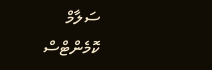ސަލާމް
ކޮމެންޓްސް